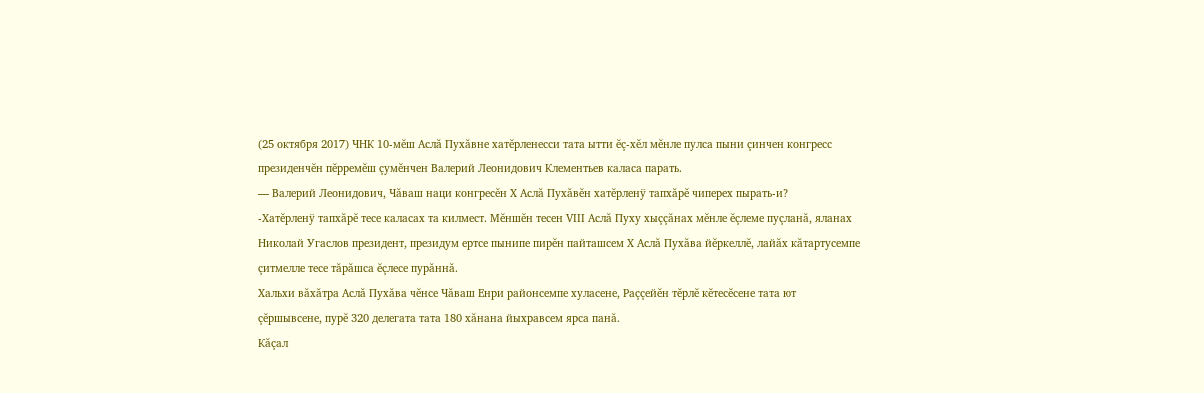(25 октября 2017) ЧНК 10-мĕш Аслă Пухăвне хатĕрленесси тата ытти ĕç-хĕл мĕнле пулса пыни çинчен конгресс президенчĕн пĕрремĕш çумĕнчен Валерий Леонидович Клементьев каласа парать.
— Валерий Леонидович, Чăваш наци конгресĕн Х Аслă Пухăвĕн хатĕрленÿ тапхăрĕ чиперех пырать-и?
-Хатĕрленÿ тапхăрĕ тесе каласах та килмест. Мĕншĕн тесен VIII Аслă Пуху хыççăнах мĕнле ĕçлеме пуçланă, яланах Николай Угаслов президент, президум ертсе пынипе пирĕн пайташсем Х Аслă Пухăва йĕркеллĕ, лайăх кăтартусемпе çитмелле тесе тăрăшса ĕçлесе пурăннă.
Хальхи вăхăтра Аслă Пухăва чĕнсе Чăваш Енри районсемпе хуласене, Раççейĕн тĕрлĕ кĕтесĕсене тата ют çĕршывсене, пурĕ 320 делегата тата 180 хăнана йыхравсем ярса панă.
Кăçал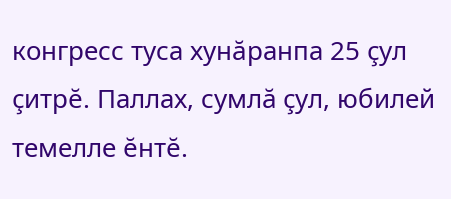конгресс туса хунăранпа 25 çул çитрĕ. Паллах, сумлă çул, юбилей темелле ĕнтĕ.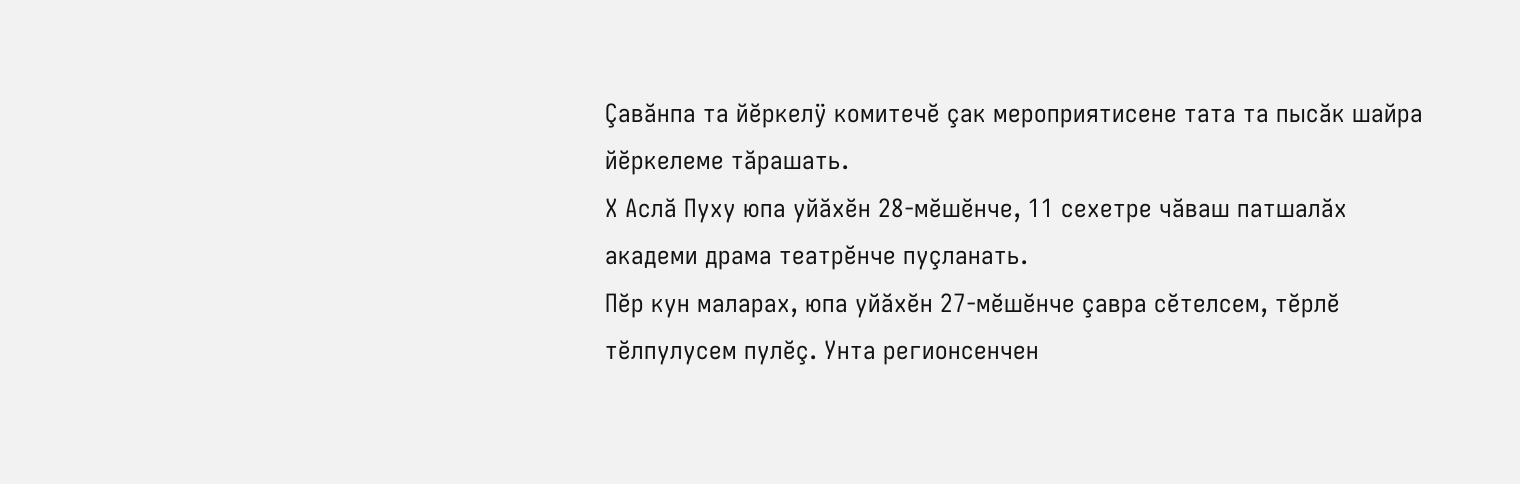Çавăнпа та йĕркелÿ комитечĕ çак мероприятисене тата та пысăк шайра йĕркелеме тăрашать.
Х Аслă Пуху юпа уйăхĕн 28-мĕшĕнче, 11 сехетре чăваш патшалăх академи драма театрĕнче пуçланать.
Пĕр кун маларах, юпа уйăхĕн 27-мĕшĕнче çавра сĕтелсем, тĕрлĕ тĕлпулусем пулĕç. Унта регионсенчен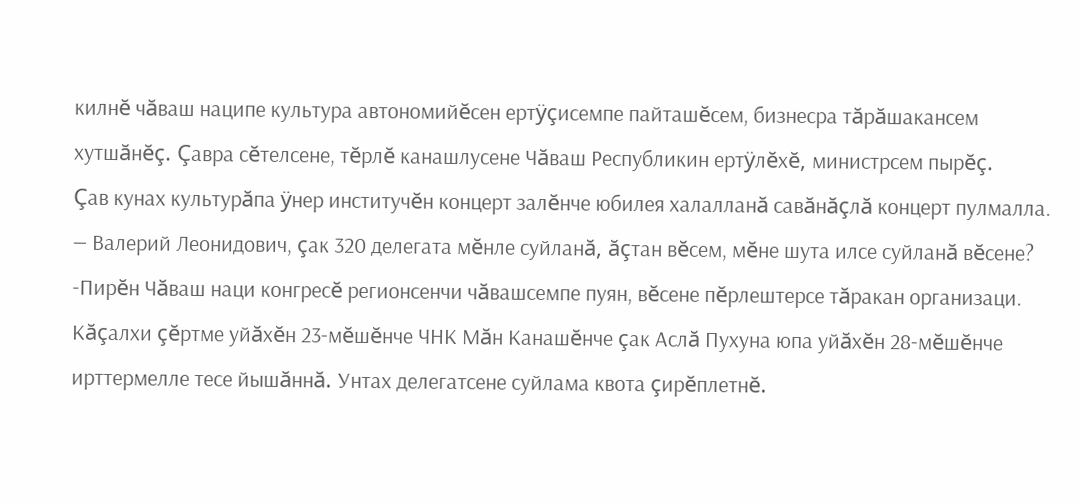килнĕ чăваш наципе культура автономийĕсен ертÿçисемпе пайташĕсем, бизнесра тăрăшакансем хутшăнĕç. Çавра сĕтелсене, тĕрлĕ канашлусене Чăваш Республикин ертÿлĕхĕ, министрсем пырĕç.
Çав кунах культурăпа ÿнер институчĕн концерт залĕнче юбилея халалланă савăнăçлă концерт пулмалла.
— Валерий Леонидович, çак 320 делегата мĕнле суйланă, ăçтан вĕсем, мĕне шута илсе суйланă вĕсене?
-Пирĕн Чăваш наци конгресĕ регионсенчи чăвашсемпе пуян, вĕсене пĕрлештерсе тăракан организаци.
Кăçалхи çĕртме уйăхĕн 23-мĕшĕнче ЧНК Мăн Канашĕнче çак Аслă Пухуна юпа уйăхĕн 28-мĕшĕнче ирттермелле тесе йышăннă. Унтах делегатсене суйлама квота çирĕплетнĕ.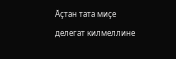Ăçтан тата миçе делегат килмеллине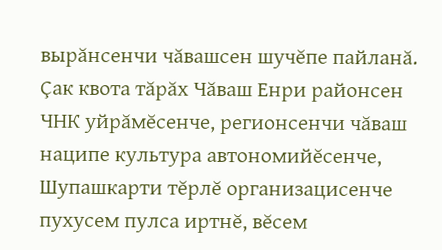вырăнсенчи чăвашсен шучĕпе пайланă. Çак квота тăрăх Чăваш Енри районсен ЧНК уйрăмĕсенче, регионсенчи чăваш наципе культура автономийĕсенче, Шупашкарти тĕрлĕ организацисенче пухусем пулса иртнĕ, вĕсем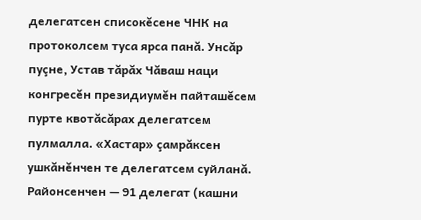делегатсен списокĕсене ЧНК на протоколсем туса ярса панă. Унсăр пуçне, Устав тăрăх Чăваш наци конгресĕн президиумĕн пайташĕсем пурте квотăсăрах делегатсем пулмалла. «Хастар» çамрăксен ушкăнĕнчен те делегатсем суйланă. Районсенчен — 91 делегат (кашни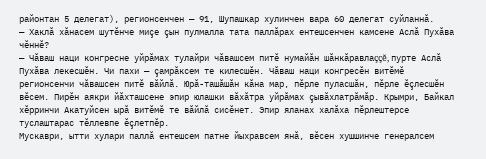районтан 5 делегат), регионсенчен — 91, Шупашкар хулинчен вара 60 делегат суйланнă.
— Хаклă хăнасем шутĕнче миçе çын пулмалла тата паллăрах ентешсенчен камсене Аслă Пухăва чĕннĕ?
— Чăваш наци конгресне уйрăмах тулайри чăвашсем питĕ нумайăн шăнкăравлаççĕ, пурте Аслă Пухăва лекесшĕн. Чи пахи — çамрăксем те килесшĕн. Чăваш наци конгресĕн витĕмĕ регионсенчи чăвашсен питĕ вăйлă. Юрă-ташăшăн кăна мар, пĕрле пуласшăн, пĕрле ĕçлесшĕн вĕсем. Пирĕн аякри йăхташсене эпир юлашки вăхăтра уйрăмах çывăхлатрăмăр. Крымри, Байкал хĕрринчи Акатуйсен ырă витĕмĕ те вăйлă сисĕнет. Эпир яланах халăха пĕрлештерсе туслаштарас тĕллевпе ĕçлетпĕр.
Мускаври, ытти хулари паллă ентешсем патне йыхравсем янă, вĕсен хушшинче генералсем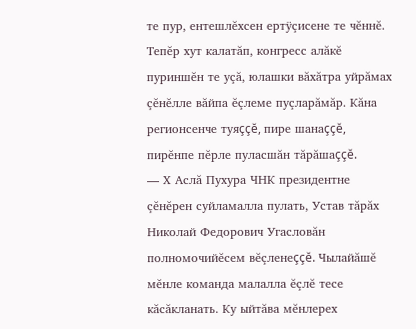те пур, ентешлĕхсен ертÿçисене те чĕннĕ.
Тепĕр хут калатăп, конгресс алăкĕ пуриншĕн те уçă, юлашки вăхăтра уйрăмах çĕнĕлле вăйпа ĕçлеме пуçларăмăр. Кăна регионсенче туяççĕ, пире шанаççĕ, пирĕнпе пĕрле пуласшăн тăрăшаççĕ.
— Х Аслă Пухура ЧНК президентне çĕнĕрен суйламалла пулать, Устав тăрăх Николай Федорович Угасловăн полномочийĕсем вĕçленеççĕ. Чылайăшĕ мĕнле команда малалла ĕçлĕ тесе кăсăкланать. Ку ыйтăва мĕнлерех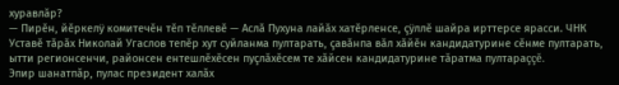хуравлăр?
— Пирĕн, йĕркелÿ комитечĕн тĕп тĕллевĕ — Аслă Пухуна лайăх хатĕрленсе, çÿллĕ шайра ирттерсе ярасси. ЧНК Уставĕ тăрăх Николай Угаслов тепĕр хут суйланма пултарать, çавăнпа вăл хăйĕн кандидатурине сĕнме пултарать, ытти регионсенчи, районсен ентешлĕхĕсен пуçлăхĕсем те хăйсен кандидатурине тăратма пултараççĕ.
Эпир шанатпăр, пулас президент халăх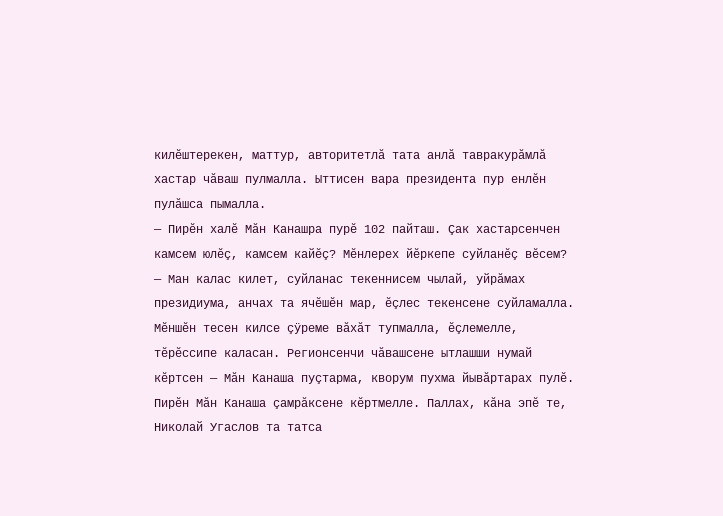килĕштерекен, маттур, авторитетлă тата анлă тавракурăмлă хастар чăваш пулмалла. Ыттисен вара президента пур енлĕн пулăшса пымалла.
— Пирĕн халĕ Мăн Канашра пурĕ 102 пайташ. Çак хастарсенчен камсем юлĕç, камсем кайĕç? Мĕнлерех йĕркепе суйланĕç вĕсем?
— Ман калас килет, суйланас текеннисем чылай, уйрăмах президиума, анчах та ячĕшĕн мар, ĕçлес текенсене суйламалла. Мĕншĕн тесен килсе çÿреме вăхăт тупмалла, ĕçлемелле, тĕрĕссипе каласан. Регионсенчи чăвашсене ытлашши нумай кĕртсен — Мăн Канаша пуçтарма, кворум пухма йывăртарах пулĕ. Пирĕн Мăн Канаша çамрăксене кĕртмелле. Паллах, кăна эпĕ те, Николай Угаслов та татса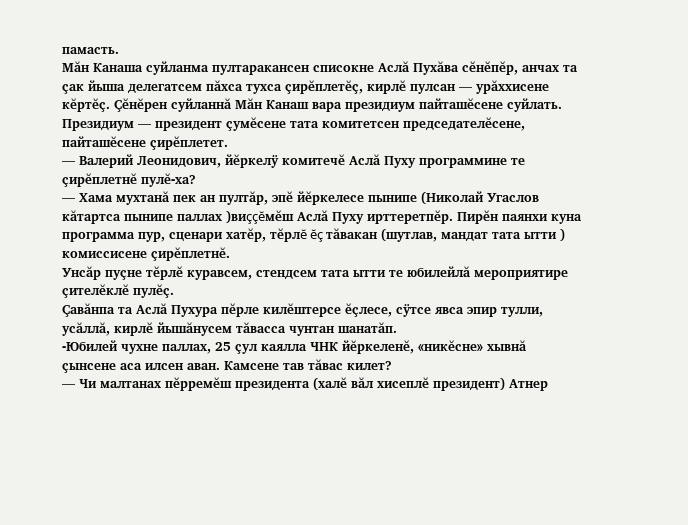памасть.
Мăн Канаша суйланма пултаракансен списокне Аслă Пухăва сĕнĕпĕр, анчах та çак йыша делегатсем пăхса тухса çирĕплетĕç, кирлĕ пулсан — урăххисене кĕртĕç. Çĕнĕрен суйланнă Мăн Канаш вара президиум пайташĕсене суйлать. Президиум — президент çумĕсене тата комитетсен председателĕсене, пайташĕсене çирĕплетет.
— Валерий Леонидович, йĕркелÿ комитечĕ Аслă Пуху программине те çирĕплетнĕ пулĕ-ха?
— Хама мухтанă пек ан пултăр, эпĕ йĕркелесе пынипе (Николай Угаслов кăтартса пынипе паллах )виççĕмĕш Аслă Пуху ирттеретпĕр. Пирĕн паянхи куна программа пур, сценари хатĕр, тĕрлĕ ĕç тăвакан (шутлав, мандат тата ытти ) комиссисене çирĕплетнĕ.
Унсăр пуçне тĕрлĕ куравсем, стендсем тата ытти те юбилейлă мероприятире çителĕклĕ пулĕç.
Çавăнпа та Аслă Пухура пĕрле килĕштерсе ĕçлесе, сÿтсе явса эпир тулли, усăллă, кирлĕ йышăнусем тăвасса чунтан шанатăп.
-Юбилей чухне паллах, 25 çул каялла ЧНК йĕркеленĕ, «никĕсне» хывнă çынсене аса илсен аван. Камсене тав тăвас килет?
— Чи малтанах пĕрремĕш президента (халĕ вăл хисеплĕ президент) Атнер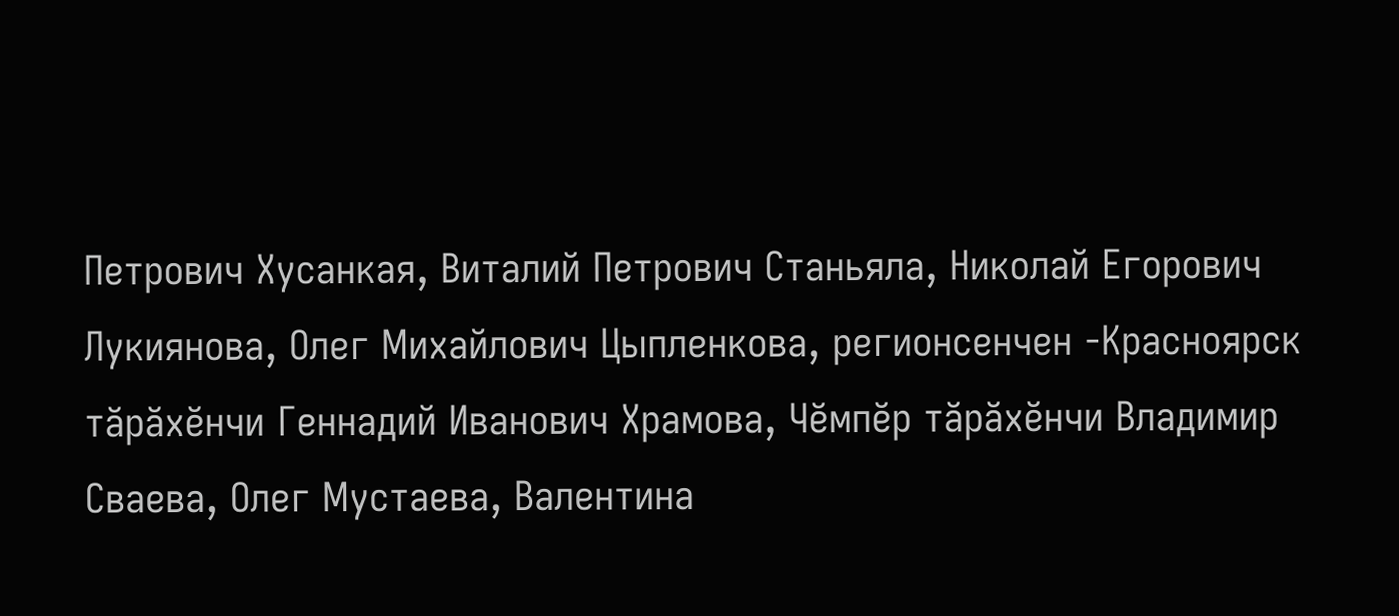Петрович Хусанкая, Виталий Петрович Станьяла, Николай Егорович Лукиянова, Олег Михайлович Цыпленкова, регионсенчен -Красноярск тăрăхĕнчи Геннадий Иванович Храмова, Чĕмпĕр тăрăхĕнчи Владимир Сваева, Олег Мустаева, Валентина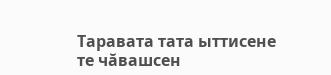Таравата тата ыттисене те чăвашсен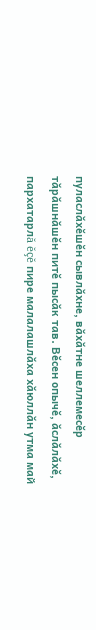пуласлăхĕшĕн сывлăхне, вăхăтне шеллемесĕр тăрăшнăшĕн питĕ пысăк тав. Вĕсен опычĕ, ăслăлăхĕ, пархатарлă ĕçĕ пире малалашлăха хăюллăн утма май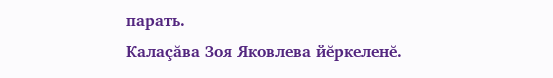парать.
Калаçăва Зоя Яковлева йĕркеленĕ.